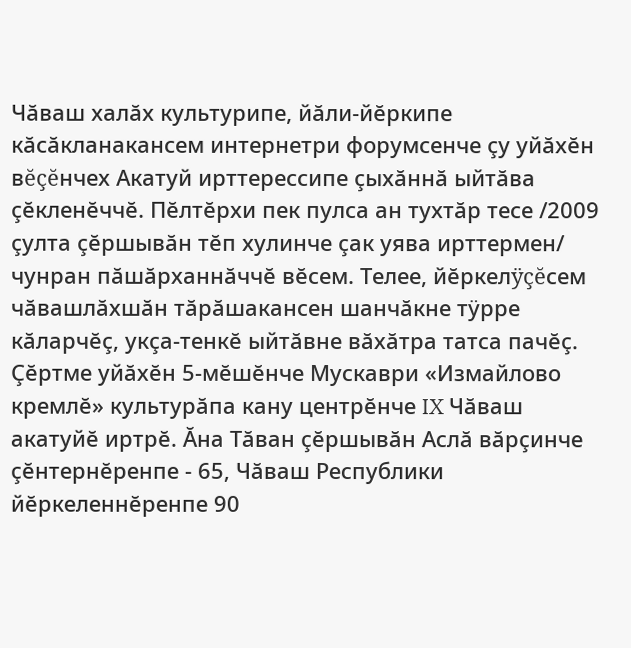Чăваш халăх культурипе, йăли-йĕркипе кăсăкланакансем интернетри форумсенче çу уйăхĕн вĕçĕнчех Акатуй ирттерессипе çыхăннă ыйтăва çĕкленĕччĕ. Пĕлтĕрхи пек пулса ан тухтăр тесе /2009 çулта çĕршывăн тĕп хулинче çак уява ирттермен/ чунран пăшăрханнăччĕ вĕсем. Телее, йĕркелÿçĕсем чăвашлăхшăн тăрăшакансен шанчăкне тÿрре кăларчĕç, укçа-тенкĕ ыйтăвне вăхăтра татса пачĕç.
Çĕртме уйăхĕн 5-мĕшĕнче Мускаври «Измайлово кремлĕ» культурăпа кану центрĕнче IX Чăваш акатуйĕ иртрĕ. Ăна Тăван çĕршывăн Аслă вăрçинче çĕнтернĕренпе - 65, Чăваш Республики йĕркеленнĕренпе 90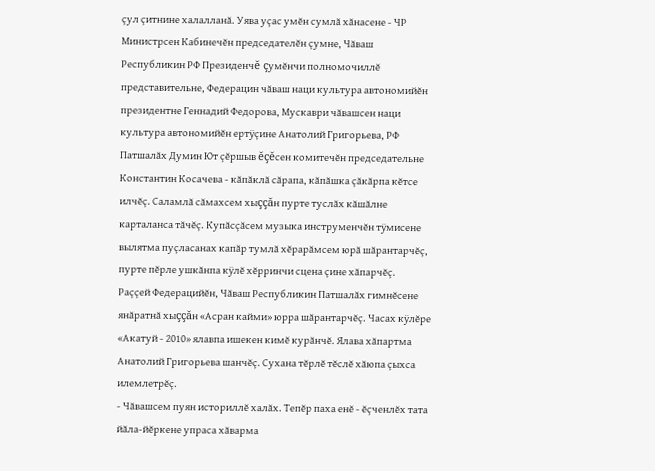çул çитнине халалланă. Уява уçас умĕн сумлă хăнасене - ЧР Министрсен Кабинечĕн председателĕн çумне, Чăваш Республикин РФ Президенчĕ çумĕнчи полномочиллĕ представительне, Федерацин чăваш наци культура автономийĕн президентне Геннадий Федорова, Мускаври чăвашсен наци культура автономийĕн ертÿçине Анатолий Григорьева, РФ Патшалăх Думин Ют çĕршыв ĕçĕсен комитечĕн председательне Константин Косачева - кăпăклă сăрапа, кăпăшка çăкăрпа кĕтсе илчĕç. Саламлă сăмахсем хыççăн пурте туслăх кăшăлне карталанса тăчĕç. Купăсçăсем музыка инструменчĕн тÿмисене вылятма пуçласанах капăр тумлă хĕрарăмсем юрă шăрантарчĕç, пурте пĕрле ушкăнпа кÿлĕ хĕрринчи сцена çине хăпарчĕç.
Раççей Федерацийĕн, Чăваш Республикин Патшалăх гимнĕсене янăратнă хыççăн «Асран кайми» юрра шăрантарчĕç. Часах кÿлĕре «Акатуй - 2010» ялавпа ишекен кимĕ курăнчĕ. Ялава хăпартма Анатолий Григорьева шанчĕç. Сухана тĕрлĕ тĕслĕ хăюпа çыхса илемлетрĕç.
- Чăвашсем пуян историллĕ халăх. Тепĕр паха енĕ - ĕçченлĕх тата йăла-йĕркене упраса хăварма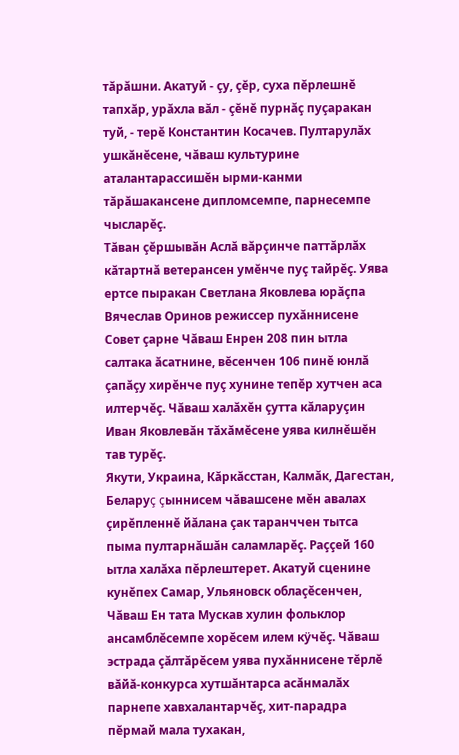тăрăшни. Акатуй - çу, çĕр, суха пĕрлешнĕ тапхăр, урăхла вăл - çĕнĕ пурнăç пуçаракан туй, - терĕ Константин Косачев. Пултарулăх ушкăнĕсене, чăваш культурине аталантарассишĕн ырми-канми тăрăшакансене дипломсемпе, парнесемпе чысларĕç.
Тăван çĕршывăн Аслă вăрçинче паттăрлăх кăтартнă ветерансен умĕнче пуç тайрĕç. Уява ертсе пыракан Светлана Яковлева юрăçпа Вячеслав Оринов режиссер пухăннисене Совет çарне Чăваш Енрен 208 пин ытла салтака ăсатнине, вĕсенчен 106 пинĕ юнлă çапăçу хирĕнче пуç хунине тепĕр хутчен аса илтерчĕç. Чăваш халăхĕн çутта кăларуçин Иван Яковлевăн тăхăмĕсене уява килнĕшĕн тав турĕç.
Якути, Украина, Кăркăсстан, Калмăк, Дагестан, Беларуç çыннисем чăвашсене мĕн авалах çирĕпленнĕ йăлана çак таранччен тытса пыма пултарнăшăн саламларĕç. Раççей 160 ытла халăха пĕрлештерет. Акатуй сценине кунĕпех Самар, Ульяновск облаçĕсенчен, Чăваш Ен тата Мускав хулин фольклор ансамблĕсемпе хорĕсем илем кÿчĕç. Чăваш эстрада çăлтăрĕсем уява пухăннисене тĕрлĕ вăйă-конкурса хутшăнтарса асăнмалăх парнепе хавхалантарчĕç, хит-парадра пĕрмай мала тухакан,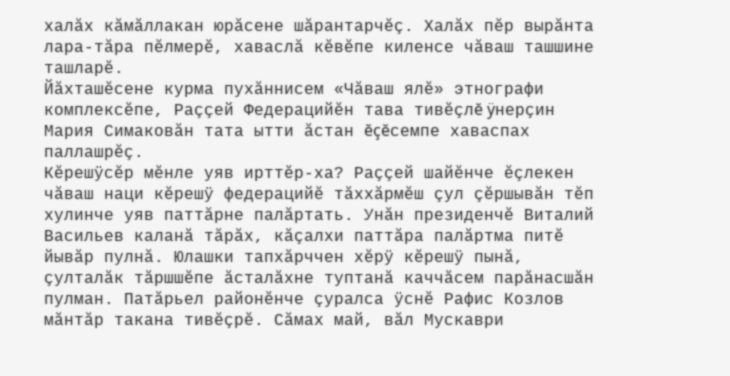халăх кăмăллакан юрăсене шăрантарчĕç. Халăх пĕр вырăнта лара-тăра пĕлмерĕ, хаваслă кĕвĕпе киленсе чăваш ташшине ташларĕ.
Йăхташĕсене курма пухăннисем «Чăваш ялĕ» этнографи комплексĕпе, Раççей Федерацийĕн тава тивĕçлĕ ÿнерçин Мария Симаковăн тата ытти ăстан ĕçĕсемпе хаваспах паллашрĕç.
Кĕрешÿсĕр мĕнле уяв ирттĕр-ха? Раççей шайĕнче ĕçлекен чăваш наци кĕрешÿ федерацийĕ тăххăрмĕш çул çĕршывăн тĕп хулинче уяв паттăрне палăртать. Унăн президенчĕ Виталий Васильев каланă тăрăх, кăçалхи паттăра палăртма питĕ йывăр пулнă. Юлашки тапхăрччен хĕрÿ кĕрешÿ пынă, çулталăк тăршшĕпе ăсталăхне туптанă каччăсем парăнасшăн пулман. Патăрьел районĕнче çуралса ÿснĕ Рафис Козлов мăнтăр такана тивĕçрĕ. Сăмах май, вăл Мускаври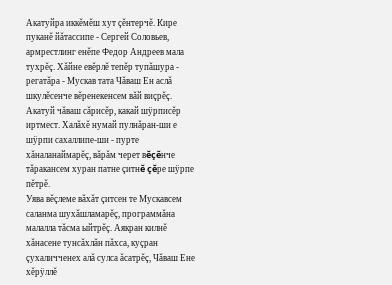Акатуйра иккĕмĕш хут çĕнтерчĕ. Кире пуканĕ йăтассипе - Сергей Соловьев, армрестлинг енĕпе Федор Андреев мала тухрĕç. Хăйне евĕрлĕ тепĕр тупăшура - регатăра - Мускав тата Чăваш Ен аслă шкулĕсенче вĕренекенсем вăй виçрĕç.
Акатуй чăваш сăрисĕр, какай шÿрписĕр иртмест. Халăхĕ нумай пулнăран-ши е шÿрпи сахаллипе-ши - пурте хăналанаймарĕç, вăрăм черет вĕçĕнче тăракансем хуран патне çитнĕ çĕре шÿрпе пĕтрĕ.
Уява вĕçлеме вăхăт çитсен те Мускавсем саланма шухăшламарĕç, программăна малалла тăсма ыйтрĕç. Аякран килнĕ хăнасене тунсăхлăн пăхса, куçран çухаличченех алă сулса ăсатрĕç, Чăваш Ене хĕрÿллĕ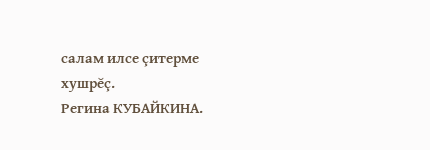салам илсе çитерме хушрĕç.
Регина КУБАЙКИНА.